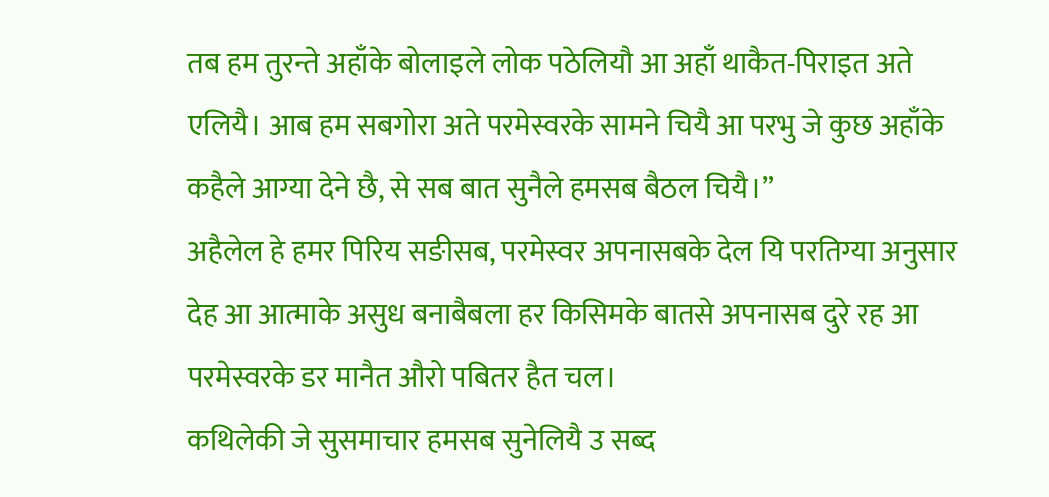तब हम तुरन्ते अहाँके बोलाइले लोक पठेलियौ आ अहाँ थाकैत-पिराइत अते एलियै। आब हम सबगोरा अते परमेस्वरके सामने चियै आ परभु जे कुछ अहाँके कहैले आग्या देने छै, से सब बात सुनैले हमसब बैठल चियै।”
अहैलेल हे हमर पिरिय सङीसब, परमेस्वर अपनासबके देल यि परतिग्या अनुसार देह आ आत्माके असुध बनाबैबला हर किसिमके बातसे अपनासब दुरे रह आ परमेस्वरके डर मानैत औरो पबितर हैत चल।
कथिलेकी जे सुसमाचार हमसब सुनेलियै उ सब्द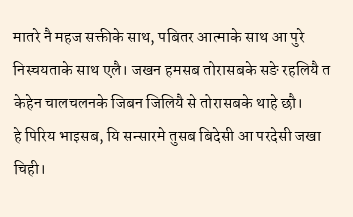मातरे नै महज सक्तीके साथ, पबितर आत्माके साथ आ पुरे निस्चयताके साथ एलै। जखन हमसब तोरासबके सङे रहलियै त केहेन चालचलनके जिबन जिलियै से तोरासबके थाहे छौ।
हे पिरिय भाइसब, यि सन्सारमे तुसब बिदेसी आ परदेसी जखा चिही।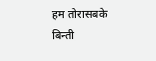हम तोरासबके बिन्ती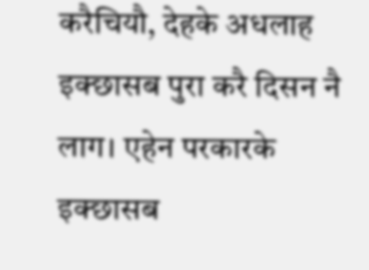करैचियौ, देहके अधलाह इक्छासब पुरा करै दिसन नै लाग। एहेन परकारके इक्छासब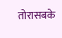तोरासबके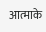आत्माके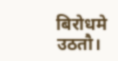बिरोधमे उठतौ।